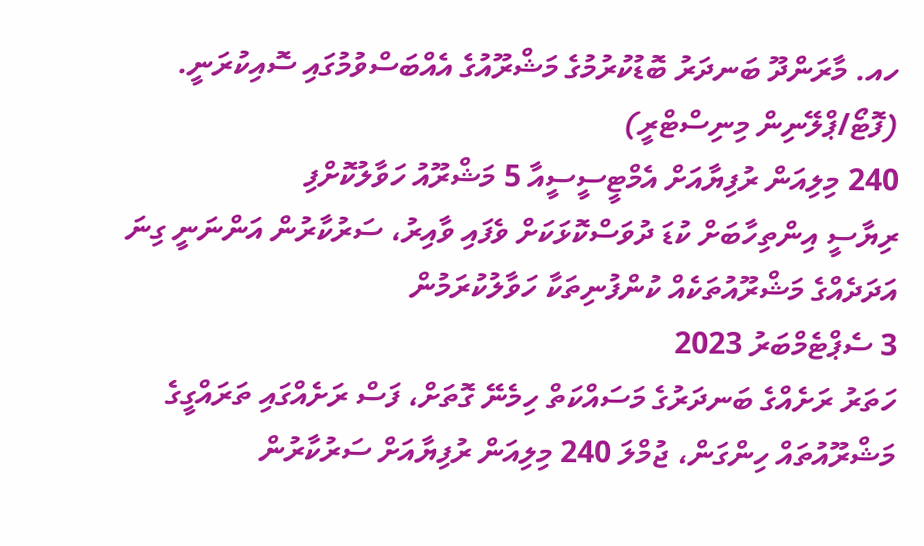ހއ. މާރަންދޫ ބަނދަރު ބޮޑުކުރުމުގެ މަޝްރޫއުގެ އެއްބަސްވުމުގައި ސޮއިކުރަނީ. (ފޮޓޯ/ޕްލޭނިން މިނިސްޓްރީ)
240 މިލިއަން ރުފިޔާއަށް އެމްޓީސީސީއާ 5 މަޝްރޫއު ހަވާލުކޮށްފި
ރިޔާސީ އިންތިހާބަށް ކުޑަ ދުވަސްކޮޅަކަށް ވެފައި ވާއިރު، ސަރުކާރުން އަންނަނީ ގިނަ އަދަދެއްގެ މަޝްރޫއުތަކެއް ކުންފުނިތަކާ ހަވާލުކުރަމުން
3 ސެޕްޓެމްބަރު 2023
ހަތަރު ރަށެއްގެ ބަނދަރުގެ މަސައްކަތް ހިމެނޭ ގޮތަށް، ފަސް ރަށެއްގައި ތަރައްގީގެ މަޝްރޫއުތައް ހިންގަން، ޖުމްލަ 240 މިލިއަން ރުފިޔާއަށް ސަރުކާރުން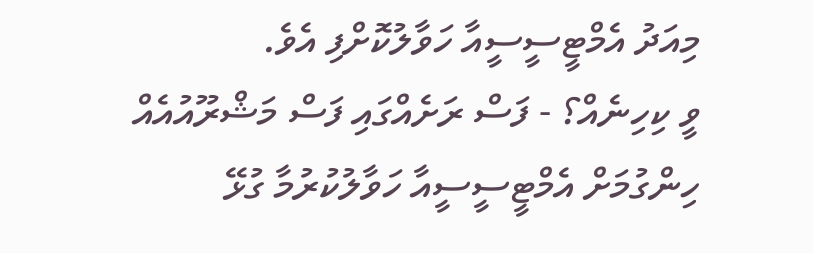މިއަދު އެމްޓީސީސީއާ ހަވާލުކޮށްފި އެވެ.
ވީ ކިހިނެއް؟ - ފަސް ރަށެއްގައި ފަސް މަޝްރޫއުއެއް ހިންގުމަށް އެމްޓީސީސީއާ ހަވާލުކުރުމާ ގުޅޭ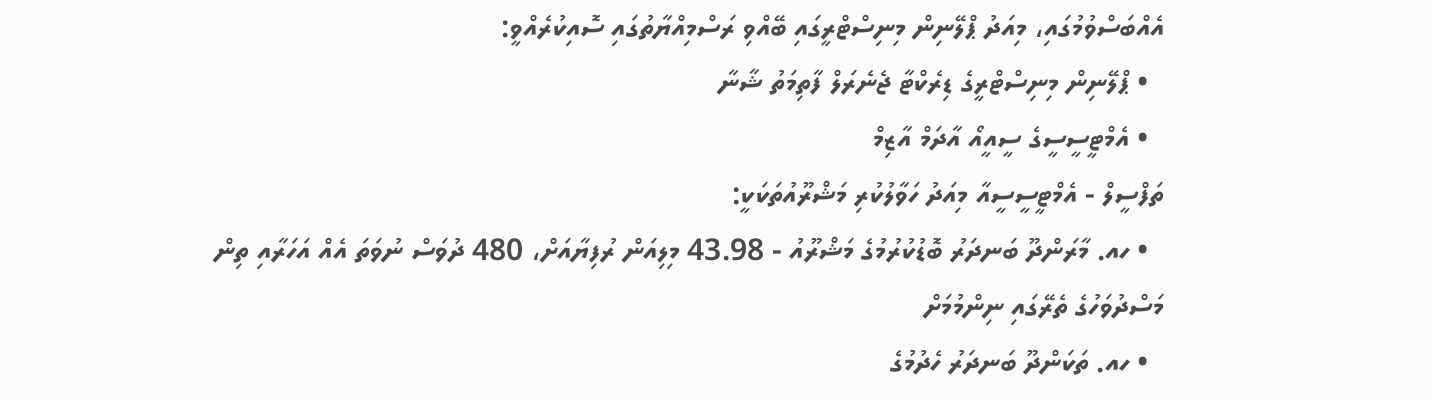އެއްބަސްވުމުގައި، މިއަދު ޕްލޭނިން މިނިސްޓްރީގައި ބޭއްވި ރަސްމިއްޔާތުގައި ސޮއިކުރެއްވީ:
  • ޕްލޭނިން މިނިސްޓްރީގެ ޑިރެކްޓާ ޖެނެރަލް ފާތިމަތު ޝާނާ
  • އެމްޓީސީސީގެ ސީއީއޯ އާދަމް އާޒިމް
ތަފްސީލް - އެމްޓީސީސީއާ މިއަދު ހަވާލުކުރި މަޝްރޫއުތަކަކީ:
  • ހއ. މާރަންދޫ ބަނދަރު ބޮޑުކުރުމުގެ މަޝްރޫއު - 43.98 މިލިއަން ރުފިޔާއަށް، 480 ދުވަސް ނުވަތަ އެއް އަހަރާއި ތިން މަސްދުވަހުގެ ތެރޭގައި ނިންމުމަށް
  • ހއ. ތަކަންދޫ ބަނދަރު ހެދުމުގެ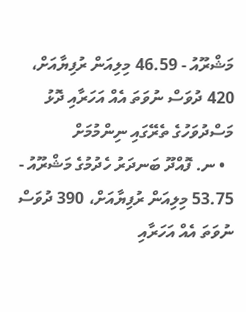މަޝްރޫއު - 46.59 މިލިއަން ރުފިޔާއަށް، 420 ދުވަސް ނުވަތަ އެއް އަހަރާއި ދޮޅު މަސްދުވަހުގެ ތެރޭގައި ނިންމުމަށް
  • ނ. ފޮއްދޫ ބަނދަރު ހެދުމުގެ މަޝްރޫއު - 53.75 މިލިއަން ރުފިޔާއަށް، 390 ދުވަސް ނުވަތަ އެއް އަހަރާއި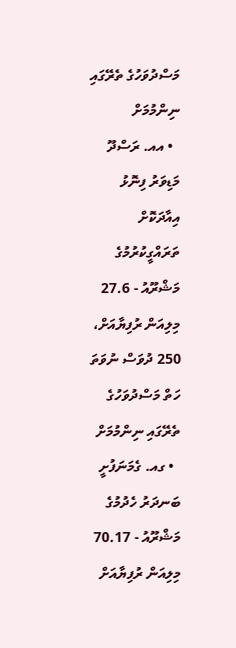މަސްދުވަހުގެ ތެރޭގައި ނިންމުމަށް
  • އއ. ރަސްދޫ މަޑިވަރު ފިނޮޅު އިއާދަކޮށް ތަރައްގީކުރުމުގެ މަޝްރޫއު - 27.6 މިލިއަން ރުފިޔާއަށް، 250 ދުވަސް ނުވަތަ ހަތް މަސްދުވަހުގެ ތެރޭގައި ނިންމުމަށް
  • ގއ. ގެމަނަފުށީ ބަނދަރު ހެދުމުގެ މަޝްރޫއު - 70.17 މިލިއަން ރުފިޔާއަށް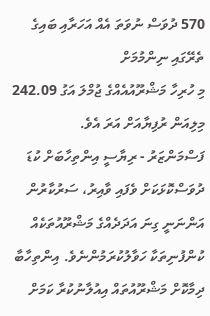570 ދުވަސް ނުވަތަ އެއް އަހަރާއި ބައިގެ ތެރޭގައި ނިންމުމަށް
މި ހުރިހާ މަޝްރޫއުއެއްގެ ޖުމްލަ އަގު 242.09 މިލިއަން ރުފިޔާއަށް އަރަ އެވެ.
ފަސްމަންޒަރު - ރިޔާސީ އިންތިހާބަށް ކުޑަ ދުވަސްކޮޅަކަށް ވެފައި ވާއިރު، ސަރުކާރުން އަންނަނީ ގިނަ އަދަދެއްގެ މަޝްރޫއުތަކެއް ކުންފުނިތަކާ ހަވާލުކުރަމުންނެވެ. އިންތިހާބާ ދިމާކޮށް މަޝްރޫއުތައް އިއުލާނުކުރާ ކަމަށް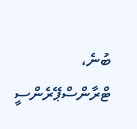ބުނެ، ޓްރާންސްޕޭރެންސީ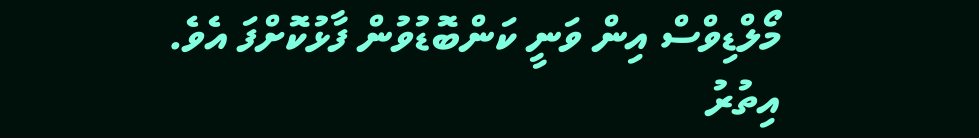މޯލްޑިވްސް އިން ވަނީ ކަންބޮޑުވުން ފާޅުކޮށްފަ އެވެ.
އިތުރު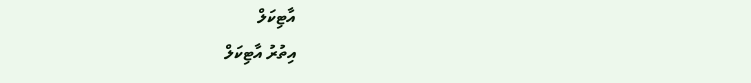އާޓިކަލް
އިތުރު އާޓިކަލް